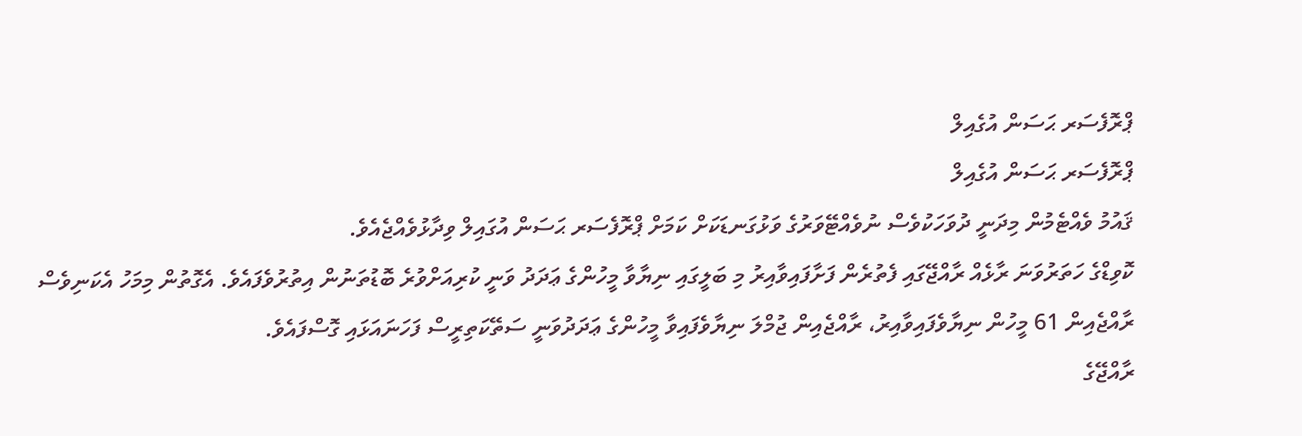ޕްރޮފެސަރ ޙަސަން އުގެއިލް
ޕްރޮފެސަރ ޙަސަން އުގެއިލް
ޤައުމު ވެއްޓެމުން މިދަނީ ދުވަހަކުވެސް ނުވެއްޓޭވަރުގެ ވަޅުގަނޑަކަށް ކަމަށް ޕްރޮފެސަރ ޙަސަން އުގައިލް ވިދާޅުވެއްޖެއެވެ.
ކޮވިޑްގެ ހަތަރުވަނަ ރާޅެއް ރާއްޖޭގައި ފެތުރެން ފަށާފައިވާއިރު މި ބަލީގައި ނިޔާވާ މީހުންގެ ޢަދަދު ވަނީ ކުރިއަށްވުރެ ބޮޑުތަނުން އިތުރުވެފައެވެ. އެގޮތުން މިމަހު އެކަނިވެސް ރާއްޖެއިން 61 މީހުން ނިޔާވެފައިވާއިރު، ރާއްޖެއިން ޖުމްލަ ނިޔާވެފައިވާ މީހުންގެ ޢަދަދުވަނީ ސަތޭކަތިރީސް ފަހަނައަޅައި ގޮސްފައެވެ.
ރާއްޖޭގެ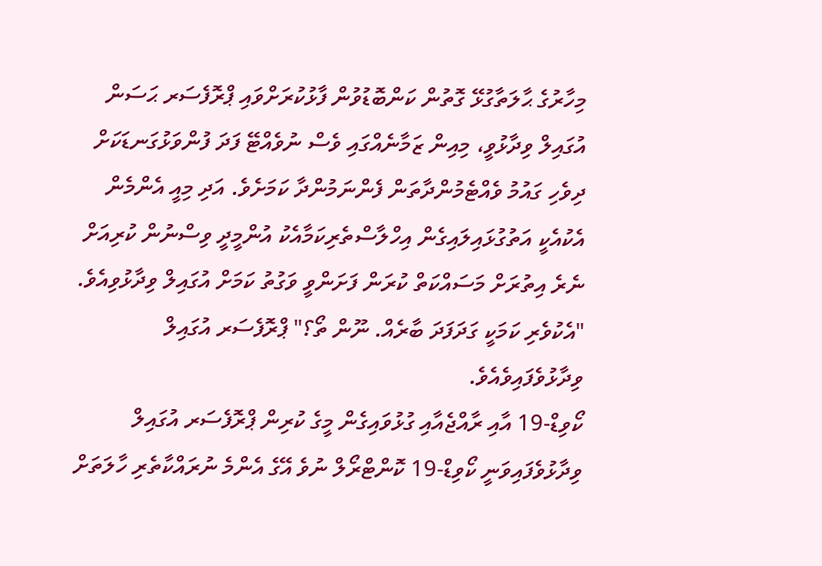މިހާރުގެ ޙާލަތާގުޅޭ ގޮތުން ކަންބޮޑުވުން ފާޅުކުރަށްވައި ޕްރޮފެސަރ ޙަސަން އުގައިލް ވިދާޅުވީ، މިއިން ޒަމާނެއްގައި ވެސް ނުވެއްޓޭ ފަދަ ފުންވަޅުގަނޑަކަށް ދިވެހި ގައުމު ވެއްޓެމުންދާތަން ފެންނަމުންދާ ކަމަށެވެ. އަދި މިއީ އެންމެން އެކުއެކީ އަތުގުޅައިލައިގެން އިހްލާސްތެރިކަމާއެކު އުންމީދީ ވިސްނުން ކުރިއަށް ނެރެ އިތުރަށް މަސައްކަތް ކުރަން ފަށަންވީ ވަގުތު ކަމަށް އުގައިލް ވިދާޅުވިއެވެ.
"އެކުވެރި ކަމަކީ ގަދަފަދަ ބާރެއް. ނޫން ތޯ؟" ޕްރޮފެސަރ އުގައިލް ވިދާޅުވެފައިވެއެވެ.
ކޯވިޑް-19 އާއި ރާއްޖެއާއި ގުޅުވައިގެން މީގެ ކުރިން ޕްރޮފެސަރ އުގައިލް ވިދާޅުވެފައިވަނީ ކޯވިޑް-19 ކޮންޓްރޯލް ނުވެ އޭގެ އެންމެ ނުރައްކާތެރި ހާލަތަށް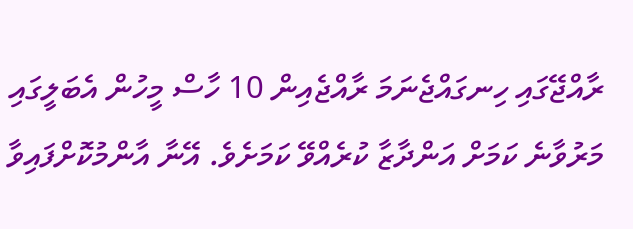ރާއްޖޭގައި ހިނގައްޖެނަމަ ރާއްޖެއިން 10 ހާސް މީހުން އެބަލީގައި މަރުވާނެ ކަމަށް އަންދާޒާ ކުރެއްވޭ ކަމަށެވެ. އޭނާ އާންމުކޮށްފައިވާ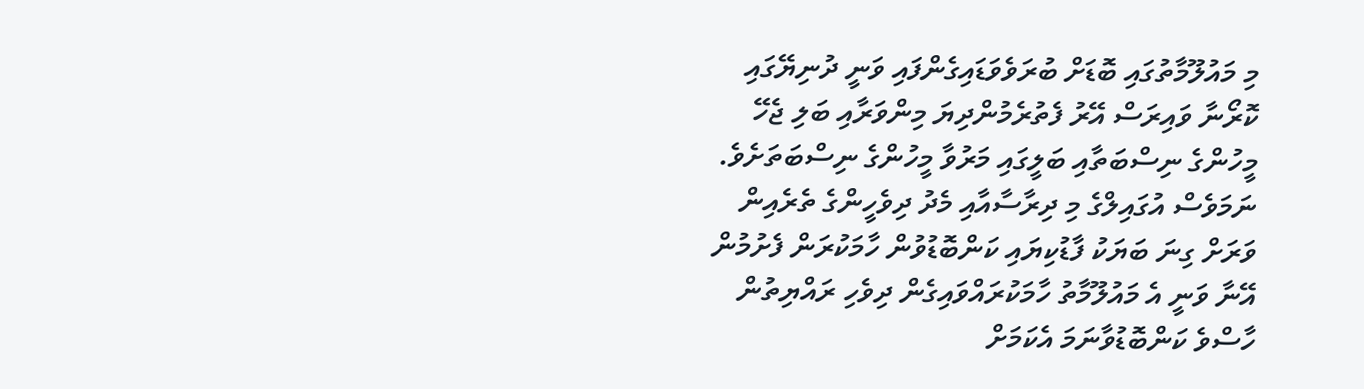މި މައުލޫމާތުގައި ބޮޑަށް ބުރަވެވަޑައިގެންފައި ވަނީ ދުނިޔޭގައި ކޮރޯނާ ވައިރަސް އޭރު ފެތުރެމުންދިޔަ މިންވަރާއި ބަލި ޖެހޭ މީހުންގެ ނިސްބަތާއި ބަލީގައި މަރުވާ މީހުންގެ ނިސްބަތަށެވެ.
ނަމަވެސް އުގައިލްގެ މި ދިރާސާއާއި މެދު ދިވެހީންގެ ތެރެއިން ވަރަށް ގިނަ ބަޔަކު ފާޑުކިޔައި ކަންބޮޑުވުން ހާމަކުރަން ފެށުމުން އޭނާ ވަނީ އެ މައުލޫމާތު ހާމަކުރައްވައިގެން ދިވެހި ރައްޔިތުން ހާސްވެ ކަންބޮޑުވާނަމަ އެކަމަށް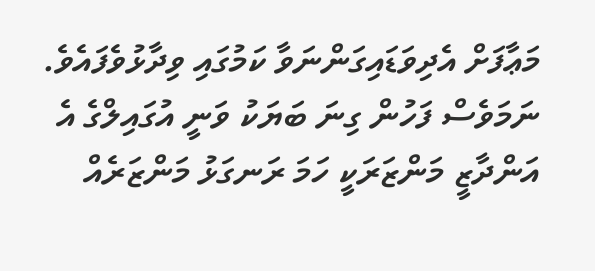މަޢާފަށް އެދިވަޑައިގަންނަވާ ކަމުގައި ވިދާޅުވެފައެވެ.
ނަމަވެސް ފަހުން ގިނަ ބަޔަކު ވަނީ އުގައިލްގެ އެ އަންދާޒީ މަންޒަރަކީ ހަމަ ރަނގަޅު މަންޒަރެއް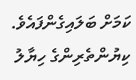ކަމަށް ބަލައިގެންފައެވެ.
ކިޔުންތެރިންގެ ހިޔާލު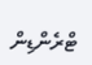ޓްރެންޑިން